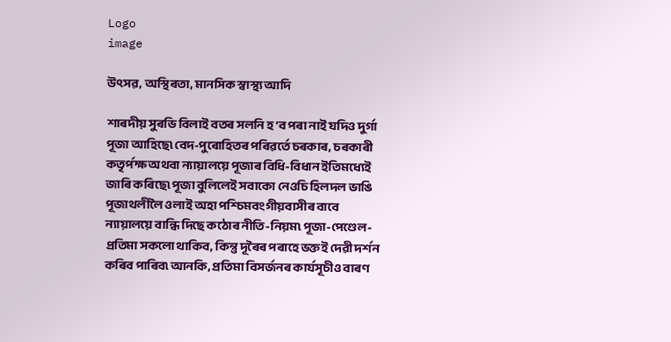Logo
image

উৎসৱ, অস্থিৰতা, মানসিক স্বাস্থ্য আদি

শাৰদীয় সুৰভি বিলাই বতৰ সলনি হ’ব পৰা নাই যদিও দুৰ্গা পূজা আহিছে৷ বেদ-পুৰোহিতৰ পৰিৱৰ্তে চৰকাৰ, চৰকাৰী কতৃৰ্পক্ষ অথবা ন্যায়ালয়ে পূজাৰ বিধি-বিধান ইতিমধ্যেই জাৰি কৰিছে৷ পূজা বুলিলেই সবাকো নেওচি হিলদল ভাঙি পূজাথলীলৈ ওলাই অহা পশ্চিমবংগীয়বাসীৰ বাবে ন্যায়ালয়ে বান্ধি দিছে কঠোৰ নীতি-নিয়ম৷ পূজা-পেণ্ডেল-প্ৰতিমা সকলো থাকিব, কিন্তু দূৰৈৰ পৰাহে ভক্তই দেৱী দৰ্শন কৰিব পাৰিব৷ আনকি, প্ৰতিমা বিসৰ্জনৰ কাৰ্যসূচীও বাৰণ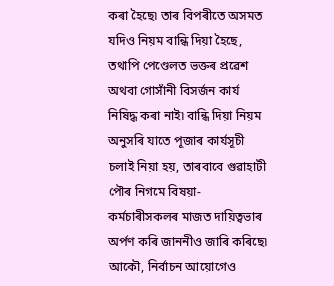কৰা হৈছে৷ তাৰ বিপৰীতে অসমত যদিও নিয়ম বান্ধি দিয়া হৈছে, তথাপি পেণ্ডেলত ভক্তৰ প্ৰৱেশ অথবা গোসাঁনী বিসৰ্জন কাৰ্য নিষিদ্ধ কৰা নাই৷ বান্ধি দিয়া নিয়ম অনুসৰি যাতে পূজাৰ কাৰ্যসূচী চলাই নিয়া হয়, তাৰবাবে গুৱাহাটী পৌৰ নিগমে বিষয়া-কৰ্মচাৰীসকলৰ মাজত দায়িত্বভাৰ অৰ্পণ কৰি জাননীও জাৰি কৰিছে৷ আকৌ, নিৰ্বাচন আয়োগেও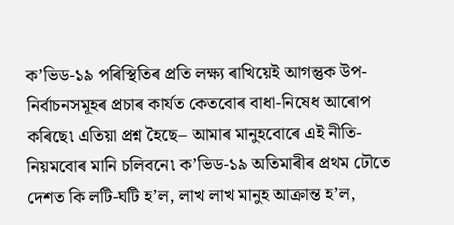ক’ভিড-১৯ পৰিস্থিতিৰ প্ৰতি লক্ষ্য ৰাখিয়েই আগন্তুক উপ-নিৰ্বাচনসমূহৰ প্ৰচাৰ কাৰ্যত কেতবোৰ বাধা-নিষেধ আৰোপ কৰিছে৷ এতিয়া প্ৰশ্ন হৈছে– আমাৰ মানুহবোৰে এই নীতি-নিয়মবোৰ মানি চলিবনে৷ ক’ভিড-১৯ অতিমাৰীৰ প্ৰথম ঢৌতে দেশত কি লটি-ঘটি হ’ল, লাখ লাখ মানুহ আক্ৰান্ত হ’ল,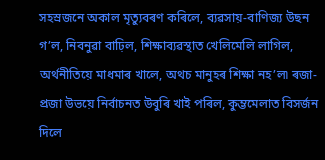সহস্ৰজনে অকাল মৃত্যুবৰণ কৰিলে, ব্যৱসায়-বাণিজ্য উছন গ’ল, নিবনুৱা বাঢ়িল, শিক্ষাব্যৱস্থাত খেলিমেলি লাগিল, অৰ্থনীতিয়ে মাধমাৰ খালে, অথচ মানুহৰ শিক্ষা নহ’ল৷ ৰজা-প্ৰজা উভয়ে নিৰ্বাচনত উবুৰি খাই পৰিল, কুম্ভমেলাত বিসৰ্জন দিলে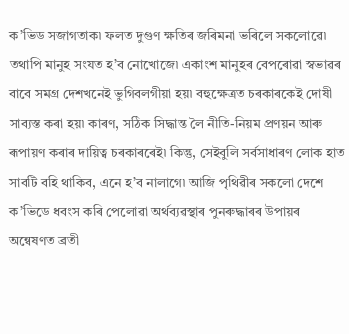ক’ভিড সজাগতাক৷ ফলত দুগুণ ক্ষতিৰ জৰিমনা ভৰিলে সকলোৱে৷ তথাপি মানুহ সংযত হ’ব নোখোজে৷ একাংশ মানুহৰ বেপৰোৱা স্বভাৱৰ বাবে সমগ্ৰ দেশখনেই ভুগিবলগীয়া হয়৷ বহুক্ষেত্ৰত চৰকাৰকেই দোষী সাব্যস্ত কৰা হয়৷ কাৰণ, সঠিক সিদ্ধান্ত লৈ নীতি-নিয়ম প্ৰণয়ন আৰু ৰূপায়ণ কৰাৰ দায়িত্ব চৰকাৰৰেই৷ কিন্তু, সেইবুলি সৰ্বসাধাৰণ লোক হাত সাবটি বহি থাকিব, এনে হ’ব নালাগে৷ আজি পৃথিৱীৰ সকলো দেশে ক’ভিডে ধবংস কৰি পেলোৱা অৰ্থব্যৱস্থাৰ পুনৰুদ্ধাৰৰ উপায়ৰ অন্বেষণত ব্ৰতী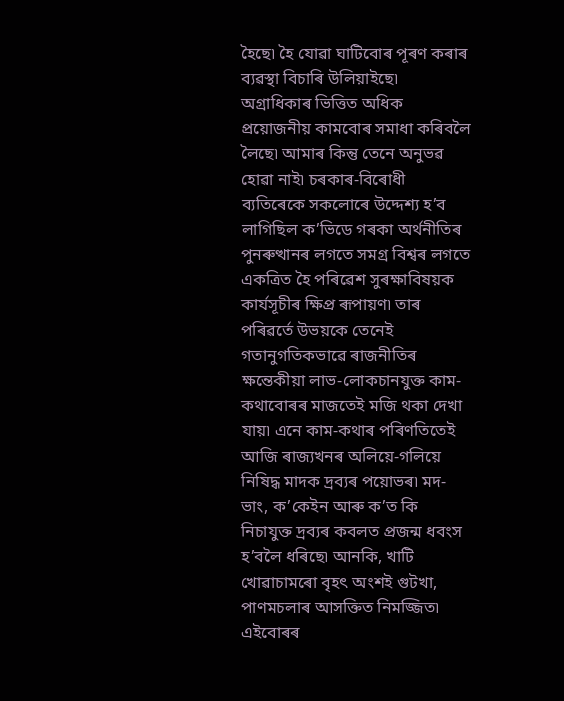হৈছে৷ হৈ যোৱা ঘাটিবোৰ পূৰণ কৰাৰ ব্যৱস্থা বিচাৰি উলিয়াইছে৷ অগ্ৰাধিকাৰ ভিত্তিত অধিক প্ৰয়োজনীয় কামবোৰ সমাধা কৰিবলৈ লৈছে৷ আমাৰ কিন্তু তেনে অনুভৱ হোৱা নাই৷ চৰকাৰ-বিৰোধী ব্যতিৰেকে সকলোৰে উদ্দেশ্য হ’ব লাগিছিল ক’ভিডে গৰকা অৰ্থনীতিৰ পুনৰুত্থানৰ লগতে সমগ্ৰ বিশ্বৰ লগতে একত্ৰিত হৈ পৰিৱেশ সুৰক্ষাবিষয়ক কাৰ্যসূচীৰ ক্ষিপ্ৰ ৰূপায়ণ৷ তাৰ পৰিৱৰ্তে উভয়কে তেনেই গতানুগতিকভাৱে ৰাজনীতিৰ ক্ষন্তেকীয়া লাভ-লোকচানযুক্ত কাম-কথাবোৰৰ মাজতেই মজি থকা দেখা যায়৷ এনে কাম-কথাৰ পৰিণতিতেই আজি ৰাজ্যখনৰ অলিয়ে-গলিয়ে নিষিদ্ধ মাদক দ্ৰব্যৰ পয়োভৰ৷ মদ-ভাং, ক’কেইন আৰু ক’ত কি নিচাযুক্ত দ্ৰব্যৰ কবলত প্ৰজন্ম ধবংস হ’বলৈ ধৰিছে৷ আনকি, খাটি খোৱাচামৰো বৃহৎ অংশই গুটখা, পাণমচলাৰ আসক্তিত নিমজ্জিত৷ এইবোৰৰ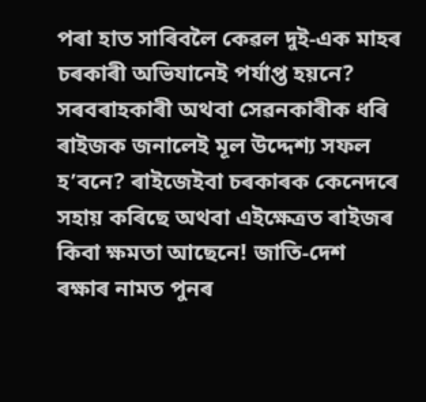পৰা হাত সাৰিবলৈ কেৱল দুই-এক মাহৰ চৰকাৰী অভিযানেই পৰ্যাপ্ত হয়নে? সৰবৰাহকাৰী অথবা সেৱনকাৰীক ধৰি ৰাইজক জনালেই মূল উদ্দেশ্য সফল হ’বনে? ৰাইজেইবা চৰকাৰক কেনেদৰে সহায় কৰিছে অথবা এইক্ষেত্ৰত ৰাইজৰ কিবা ক্ষমতা আছেনে! জাতি-দেশ ৰক্ষাৰ নামত পুনৰ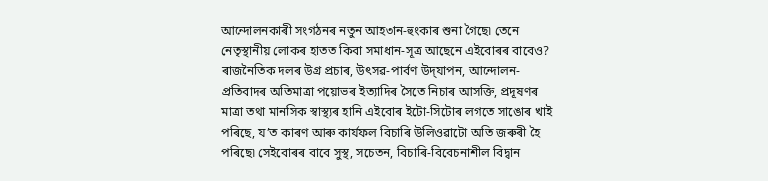আন্দোলনকাৰী সংগঠনৰ নতুন আহ৩ান-হুংকাৰ শুনা গৈছে৷ তেনে নেতৃস্থানীয় লোকৰ হাতত কিবা সমাধান-সূত্ৰ আছেনে এইবোৰৰ বাবেও? ৰাজনৈতিক দলৰ উগ্ৰ প্ৰচাৰ, উৎসৱ-পাৰ্বণ উদ্‌যাপন, আন্দোলন-প্ৰতিবাদৰ অতিমাত্ৰা পয়োভৰ ইত্যাদিৰ সৈতে নিচাৰ আসক্তি, প্ৰদূষণৰ মাত্ৰা তথা মানসিক স্বাস্থ্যৰ হানি এইবোৰ ইটো-সিটোৰ লগতে সাঙোৰ খাই পৰিছে, য’ত কাৰণ আৰু কাৰ্যফল বিচাৰি উলিওৱাটো অতি জৰুৰী হৈ পৰিছে৷ সেইবোৰৰ বাবে সুস্থ, সচেতন, বিচাৰি-বিবেচনাশীল বিদ্বান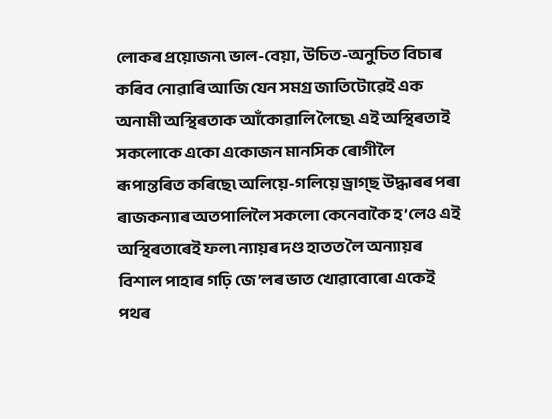লোকৰ প্ৰয়োজন৷ ভাল-বেয়া, উচিত-অনুচিত বিচাৰ কৰিব নোৱাৰি আজি যেন সমগ্ৰ জাতিটোৱেই এক অনামী অস্থিৰতাক আঁকোৱালি লৈছে৷ এই অস্থিৰতাই সকলোকে একো একোজন মানসিক ৰোগীলৈ ৰূপান্তৰিত কৰিছে৷ অলিয়ে-গলিয়ে ড্ৰাগ্‌ছ উদ্ধাৰৰ পৰা ৰাজকন্যাৰ অতপালিলৈ সকলো কেনেবাকৈ হ’লেও এই অস্থিৰতাৰেই ফল৷ ন্যায়ৰ দণ্ড হাতত লৈ অন্যায়ৰ বিশাল পাহাৰ গঢ়ি জে’লৰ ভাত খোৱাবোৰো একেই পথৰ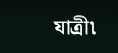যাত্ৰী৷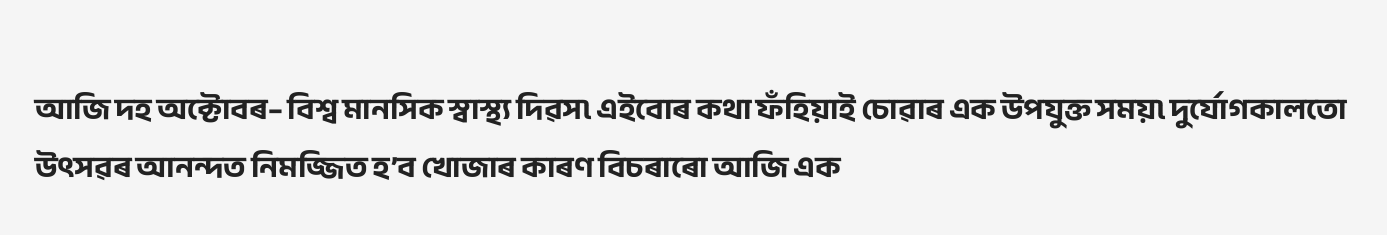আজি দহ অক্টোবৰ– বিশ্ব মানসিক স্বাস্থ্য দিৱস৷ এইবোৰ কথা ফঁহিয়াই চোৱাৰ এক উপযুক্ত সময়৷ দুৰ্যোগকালতো উৎসৱৰ আনন্দত নিমজ্জিত হ’ব খোজাৰ কাৰণ বিচৰাৰো আজি এক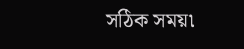সঠিক সময়৷